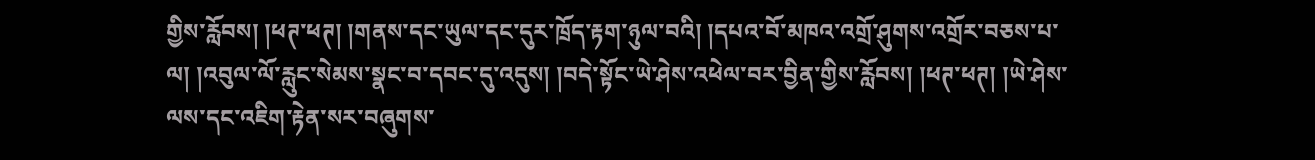གྱིས་རློབས། །ཕཊ་ཕཊ། །གནས་དང་ཡུལ་དང་དུར་ཁྲོད་རྟག་ཉུལ་བའི། །དཔའ་བོ་མཁའ་འགྲོ་ཤུགས་འགྲོར་བཅས་པ་ལ། །འབུལ་ལོ་རླུང་སེམས་སྣང་བ་དབང་དུ་འདུས། །བདེ་སྟོང་ཡེ་ཤེས་འཕེལ་བར་བྱིན་གྱིས་རློབས། །ཕཊ་ཕཊ། །ཡེ་ཤེས་ལས་དང་འཇིག་རྟེན་སར་བཞུགས་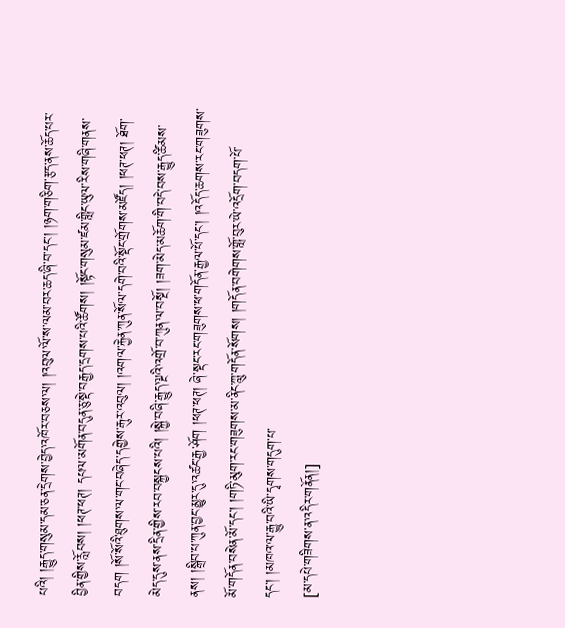པའི། །རྒྱུད་གསུམ་དམ་ཅན་དྲེགས་བྱེད་འཁོར་བཅས་ལ། །འབུལ་ལོ་ས་ལམ་བར་ཆད་ཞི་བ་དང་། །ཉག་གཅིག་རྩད་ནས་ཆོད་པར་བྱིན་གྱིས་རློབས། །ཕཊ་ཕཊ། དཔལ་མགོན་བདུན་ཅུ་སྡེ་བརྒྱད་དྲགས་པའི་ཚོགས། །སྟོང་གསུམ་ཛམ་གླིང་ཡུལ་རིས་གཞི་གནས་བདག །སོ་སོའི་ཐུགས་ལ་གང་བཞེད་དགྱེས་རྒུར་འབུལ། །འགལ་རྐྱེན་ཀུན་སོལ་དགེ་བའི་སྡོང་གྲོགས་མཛོད། །ཕཊ་ཕཊ། ཐོག་མེད་དུས་ནས་དྲིན་གྱིས་རབ་བསྐྱངས་པའི། །སྐྱེ་བཞི་རྒྱུད་ལྔའི་འགྲོ་བ་ཀུན་ལ་བསྔོ། །ཟག་མེད་མཆོག་གི་བདེ་བས་རྒྱུད་ཚིམས་ནས། །སྒྲིབ་པ་ཀུན་བྱང་མྱུར་དུ་འཚང་རྒྱ་ཤོག །ཕཊ་ཕཊ། ཞེ་སྡང་རང་གཟུགས་ཕ་གདོན་རྒྱལ་པོ་དང་། །འདོད་ཆགས་རང་གཟུགས་མོ་གདོན་བསེན་མོ་དང་། །གཏི་མུག་རང་གཟུགས་མ་ནིང་ཀླུ་གདོན་སོགས། །གདོན་བགེགས་གློ་བུར་ཡེ་འདྲོག་བདག་པོ་དང་། །མཁའ་ལ་རྒྱུ་བའི་ཡི་དྭགས་གདུག་པ་
[མ་དཔེ་གཟིགས་ན་འདིར་གནོན།]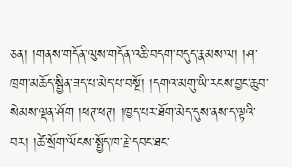ཅན། །གནས་གདོན་ལུས་གདོན་འཆི་བདག་བདུད་རྣམས་ལ། །ཤ་ཁྲག་མཆོད་སྦྱིན་ཟད་པ་མེད་པ་བསྔོ། །དགའ་མགུ་ཡི་རངས་བྱང་ཆུབ་སེམས་ལྡན་ཤོག །ཕཊ་ཕཊ། །ཁྱད་པར་ཐོག་མེད་དུས་ནས་ད་ལྟའི་བར། །ཚེ་སྲོག་ལོངས་སྤྱོད་ཁ་རྗེ་དབང་ཐང་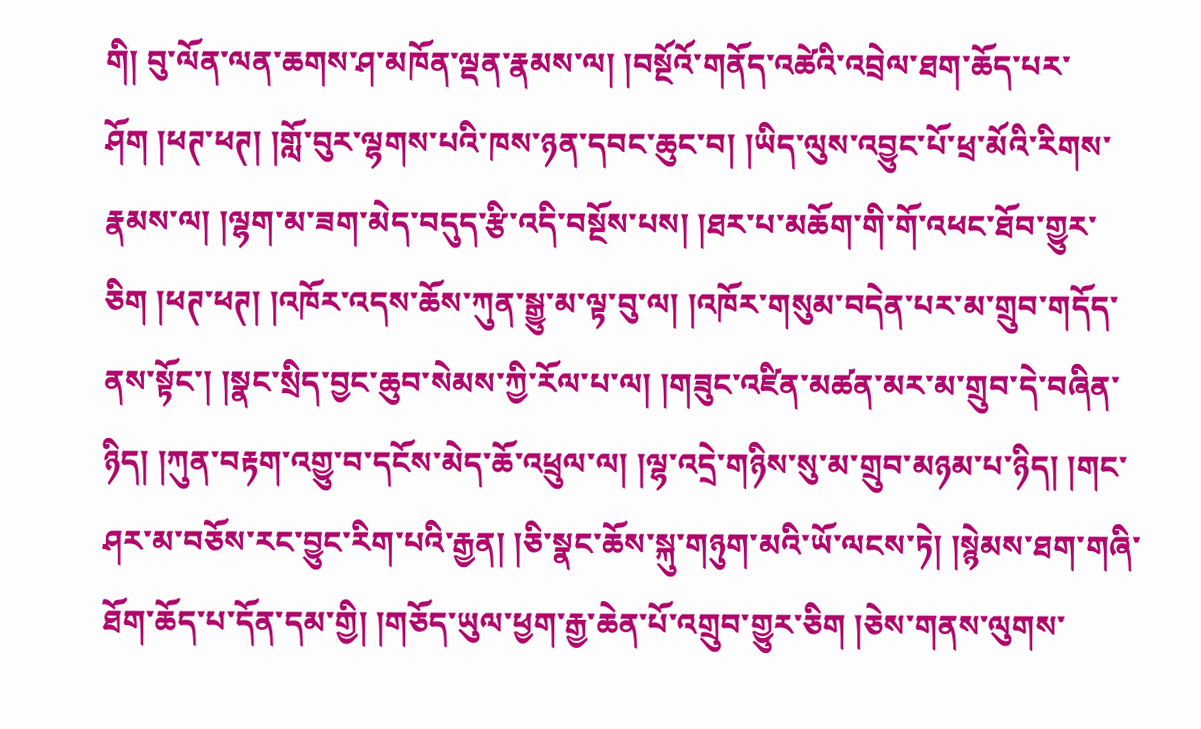གི། བུ་ལོན་ལན་ཆགས་ཤ་མཁོན་ལྡན་རྣམས་ལ། །བསྔོའོ་གནོད་འཚེའི་འབྲེལ་ཐག་ཆོད་པར་ཤོག །ཕཊ་ཕཊ། །གློ་བུར་ལྷགས་པའི་ཁས་ཉན་དབང་ཆུང་བ། །ཡིད་ལུས་འབྱུང་པོ་ཕྲ་མོའི་རིགས་རྣམས་ལ། །ལྷག་མ་ཟག་མེད་བདུད་རྩི་འདི་བསྔོས་པས། །ཐར་པ་མཆོག་གི་གོ་འཕང་ཐོབ་གྱུར་ཅིག །ཕཊ་ཕཊ། །འཁོར་འདས་ཆོས་ཀུན་སྒྱུ་མ་ལྟ་བུ་ལ། །འཁོར་གསུམ་བདེན་པར་མ་གྲུབ་གདོད་ནས་སྟོང་། །སྣང་སྲིད་བྱང་ཆུབ་སེམས་ཀྱི་རོལ་པ་ལ། །གཟུང་འཛིན་མཚན་མར་མ་གྲུབ་དེ་བཞིན་ཉིད། །ཀུན་བརྟག་འགྱུ་བ་དངོས་མེད་ཆོ་འཕྲུལ་ལ། །ལྷ་འདྲེ་གཉིས་སུ་མ་གྲུབ་མཉམ་པ་ཉིད། །གང་ཤར་མ་བཅོས་རང་བྱུང་རིག་པའི་རྒྱན། །ཅི་སྣང་ཆོས་སྐུ་གཉུག་མའི་ཡོ་ལངས་ཏེ། །སྙེམས་ཐག་གཞི་ཐོག་ཆོད་པ་དོན་དམ་གྱི། །གཅོད་ཡུལ་ཕྱག་རྒྱ་ཆེན་པོ་འགྲུབ་གྱུར་ཅིག །ཅེས་གནས་ལུགས་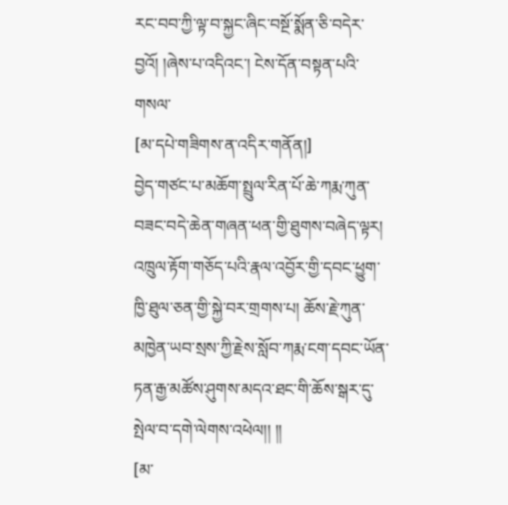རང་བབ་ཀྱི་ལྟ་བ་སྐྱང་ཞིང་བསྔོ་སྨོན་ཅི་བདེར་བྱའོ། །ཞེས་པ་འདིའང་། ངེས་དོན་བསྟན་པའི་གསལ་
[མ་དཔེ་གཟིགས་ན་འདིར་གནོན།]
བྱེད་གཙང་པ་མཆོག་སྤྲུལ་རིན་པོ་ཆེ་ཀརྨ་ཀུན་བཟང་བདེ་ཆེན་གཞན་ཕན་གྱི་ཐུགས་བཞེད་ལྟར། འཁྲུལ་རྟོག་གཅོད་པའི་རྣལ་འབྱོར་གྱི་དབང་ཕྱུག་ཁྱི་ཐུལ་ཅན་གྱི་སྐྱེ་བར་གྲགས་པ། ཆོས་རྗེ་ཀུན་མཁྱེན་ཡབ་སྲས་ཀྱི་རྗེས་སློབ་ཀརྨ་ངག་དབང་ཡོན་ཏན་རྒྱ་མཚོས་ཤུགས་མདའ་ཐང་གི་ཆོས་སྒར་དུ་སྤེལ་བ་དགེ་ལེགས་འཕེལ།། །།
[མ་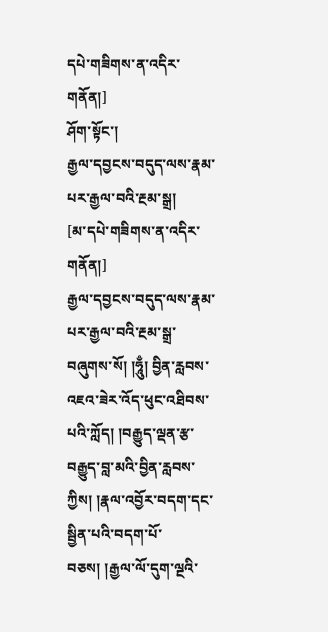དཔེ་གཟིགས་ན་འདིར་གནོན།]
ཤོག་སྟོང་།
རྒྱལ་དབྱངས་བདུད་ལས་རྣམ་པར་རྒྱལ་བའི་རྔམ་སྒྲ།
[མ་དཔེ་གཟིགས་ན་འདིར་གནོན།]
རྒྱལ་དབྱངས་བདུད་ལས་རྣམ་པར་རྒྱལ་བའི་རྔམ་སྒྲ་བཞུགས་སོ། །ཧཱུྃ། བྱིན་རླབས་འཇའ་ཟེར་འོད་ཕུང་འཐིབས་པའི་ཀློད། །བརྒྱུད་ལྡན་རྩ་བརྒྱུད་བླ་མའི་བྱིན་རླབས་ཀྱིས། །རྣལ་འབྱོར་བདག་དང་སྦྱིན་པའི་བདག་པོ་བཅས། །རྒྱལ་ལོ་དུག་ལྔའི་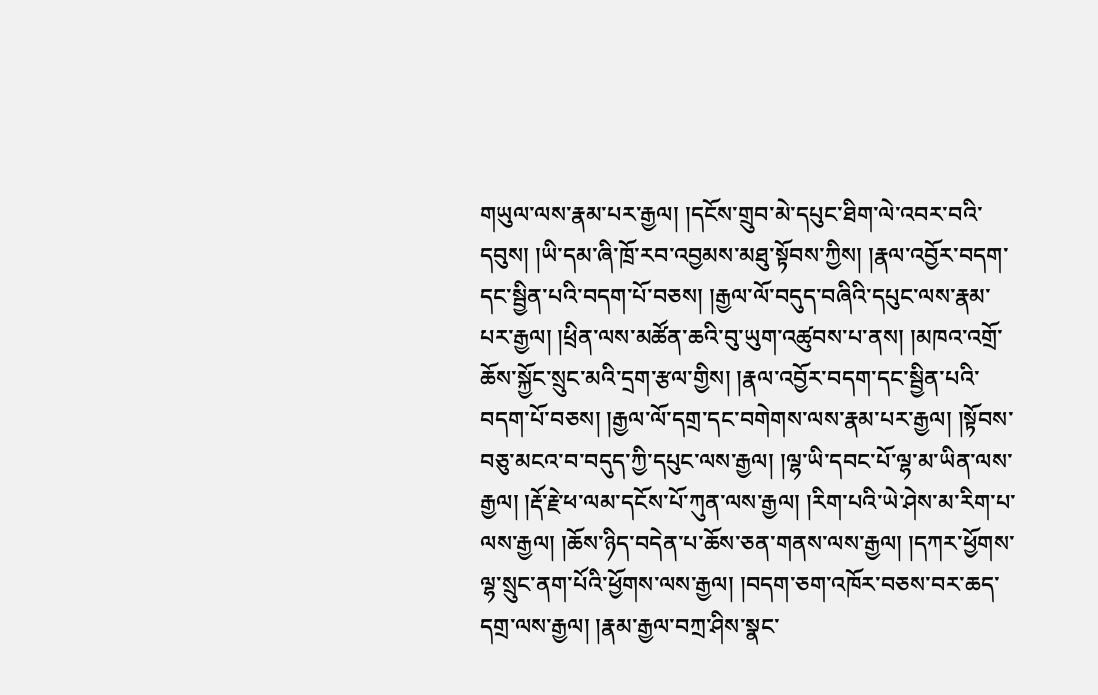གཡུལ་ལས་རྣམ་པར་རྒྱལ། །དངོས་གྲུབ་མེ་དཔུང་ཐིག་ལེ་འབར་བའི་དབུས། །ཡི་དམ་ཞི་ཁྲོ་རབ་འབྱམས་མཐུ་སྟོབས་ཀྱིས། །རྣལ་འབྱོར་བདག་དང་སྦྱིན་པའི་བདག་པོ་བཅས། །རྒྱལ་ལོ་བདུད་བཞིའི་དཔུང་ལས་རྣམ་པར་རྒྱལ། །ཕྲིན་ལས་མཚོན་ཆའི་བུ་ཡུག་འཚུབས་པ་ནས། །མཁའ་འགྲོ་ཆོས་སྐྱོང་སྲུང་མའི་དྲག་རྩལ་གྱིས། །རྣལ་འབྱོར་བདག་དང་སྦྱིན་པའི་བདག་པོ་བཅས། །རྒྱལ་ལོ་དགྲ་དང་བགེགས་ལས་རྣམ་པར་རྒྱལ། །སྟོབས་བཅུ་མངའ་བ་བདུད་ཀྱི་དཔུང་ལས་རྒྱལ། །ལྷ་ཡི་དབང་པོ་ལྷ་མ་ཡིན་ལས་རྒྱལ། །རྡོ་རྗེ་ཕ་ལམ་དངོས་པོ་ཀུན་ལས་རྒྱལ། །རིག་པའི་ཡེ་ཤེས་མ་རིག་པ་ལས་རྒྱལ། །ཆོས་ཉིད་བདེན་པ་ཆོས་ཅན་གནས་ལས་རྒྱལ། །དཀར་ཕྱོགས་ལྷ་སྲུང་ནག་པོའི་ཕྱོགས་ལས་རྒྱལ། །བདག་ཅག་འཁོར་བཅས་བར་ཆད་དགྲ་ལས་རྒྱལ། །རྣམ་རྒྱལ་བཀྲ་ཤིས་སྣང་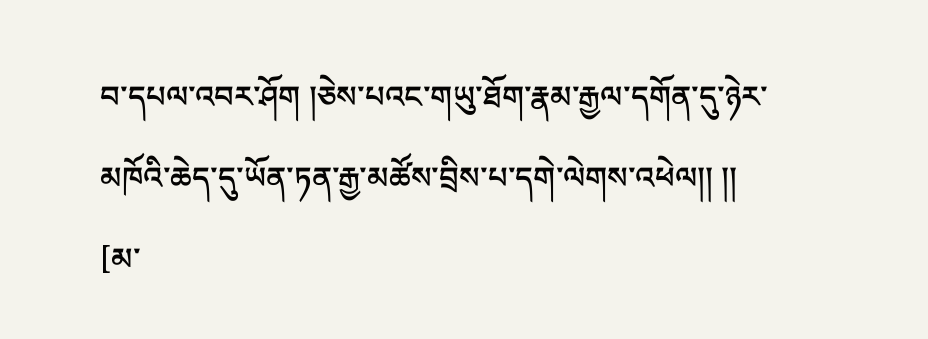བ་དཔལ་འབར་ཤོག །ཅེས་པའང་གཡུ་ཐོག་རྣམ་རྒྱལ་དགོན་དུ་ཉེར་མཁོའི་ཆེད་དུ་ཡོན་ཏན་རྒྱ་མཚོས་བྲིས་པ་དགེ་ལེགས་འཕེལ།། །།
[མ་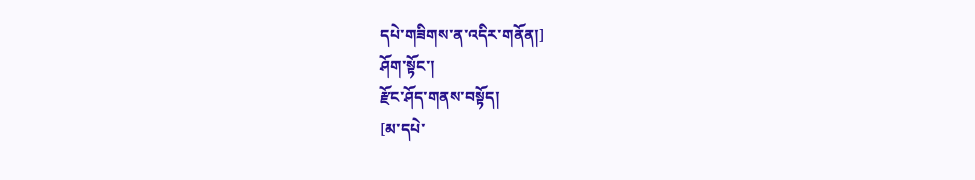དཔེ་གཟིགས་ན་འདིར་གནོན།]
ཤོག་སྟོང་།
རྫོང་ཤོད་གནས་བསྟོད།
[མ་དཔེ་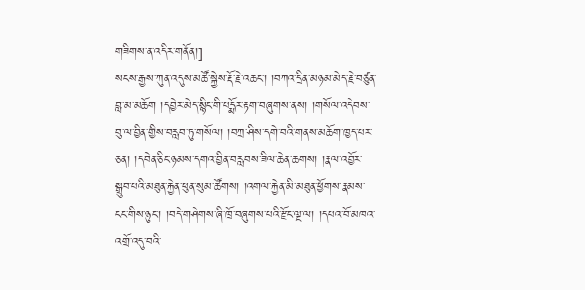གཟིགས་ན་འདིར་གནོན།]
སངས་རྒྱས་ཀུན་འདུས་མཚོ་སྐྱེས་རྡོ་རྗེ་འཆང་། །བཀའ་དྲིན་མཉམ་མེད་རྗེ་བཙུན་བླ་མ་མཆོག །དབྱེར་མེད་སྙིང་གི་པདྨོར་རྟག་བཞུགས་ནས། །གསོལ་འདེབས་བུ་ལ་བྱིན་གྱིས་བརླབ་ཏུ་གསོལ། །བཀྲ་ཤིས་དགེ་བའི་གནས་མཆོག་ཁྱད་པར་ཅན། །དབེན་ཅིང་ཉམས་དགའ་བྱིན་བརླབས་ཟིལ་ཆེན་ཆགས། །རྣལ་འབྱོར་སྒྲུབ་པའི་མཐུན་རྐྱེན་ཕུན་སུམ་ཚོགས། །འགལ་རྐྱེན་མི་མཐུན་ཕྱོགས་རྣམས་ངང་གིས་ཉུང་། །བདེ་གཤེགས་ཞི་ཁྲོ་བཞུགས་པའི་རྫོང་ལྔ་ལ། །དཔའ་བོ་མཁའ་འགྲོ་འདུ་བའི་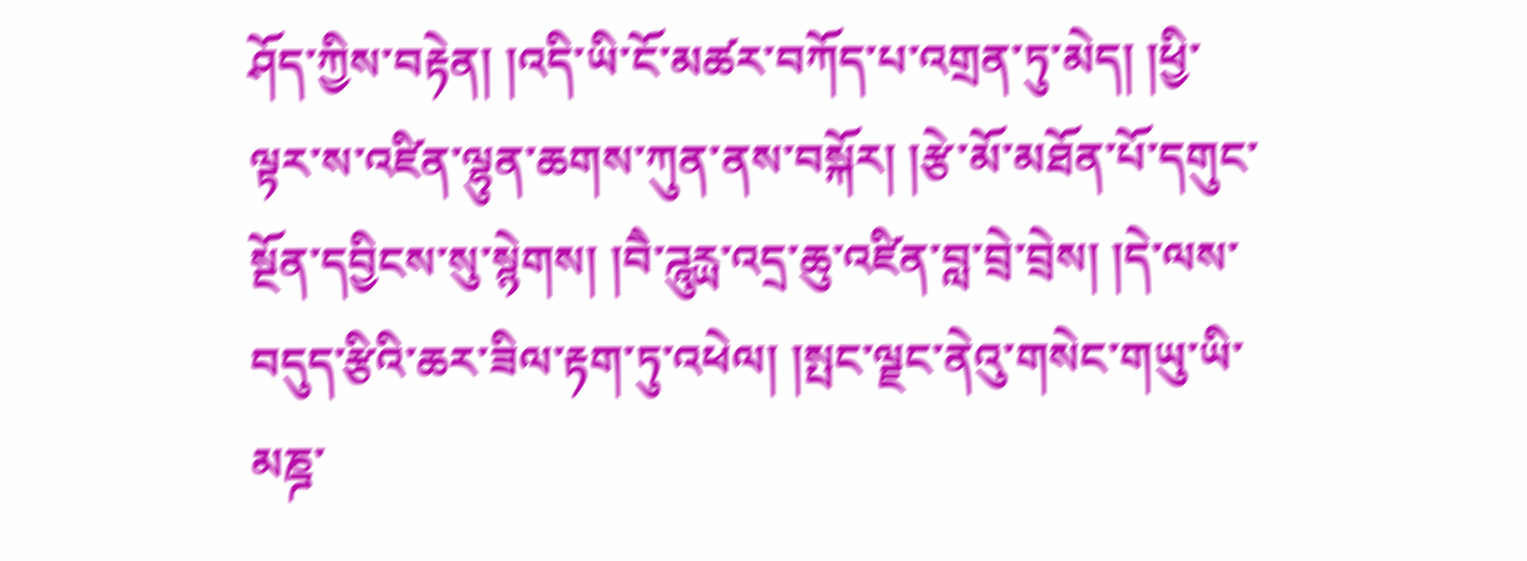ཤོད་ཀྱིས་བརྟེན། །འདི་ཡི་ངོ་མཚར་བཀོད་པ་འགྲན་ཏུ་མེད། །ཕྱི་ལྟར་ས་འཛིན་ལྷུན་ཆགས་ཀུན་ནས་བསྐོར། །རྩེ་མོ་མཐོན་པོ་དགུང་སྔོན་དབྱིངས་སུ་སྙེགས། །བཻ་ཌཱུརྻ་འདྲ་ཆུ་འཛིན་བླ་བྲེ་བྲེས། །དེ་ལས་བདུད་རྩིའི་ཆར་ཟིལ་རྟག་ཏུ་འཕེལ། །སྤང་ལྗང་ནེའུ་གསེང་གཡུ་ཡི་མཎྜ་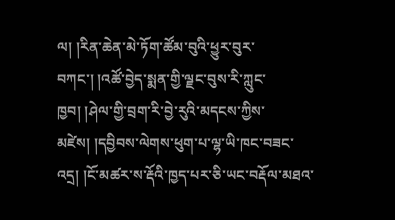ལ། །རིན་ཆེན་མེ་ཏོག་ཚོམ་བུའི་ཕྱུར་བུར་བཀང་། །འཚོ་བྱེད་སྨན་གྱི་ལྗང་བུས་རི་ཀླུང་ཁྱབ། །ཤེལ་གྱི་བྲག་རི་བྱེ་རུའི་མདངས་ཀྱིས་མཛེས། །དབྱིབས་ལེགས་ཕུག་པ་ལྷ་ཡི་ཁང་བཟང་འདྲ། །ངོ་མཚར་ས་རྡོའི་ཁྱད་པར་ཅི་ཡང་བརྡོལ་མཐའ་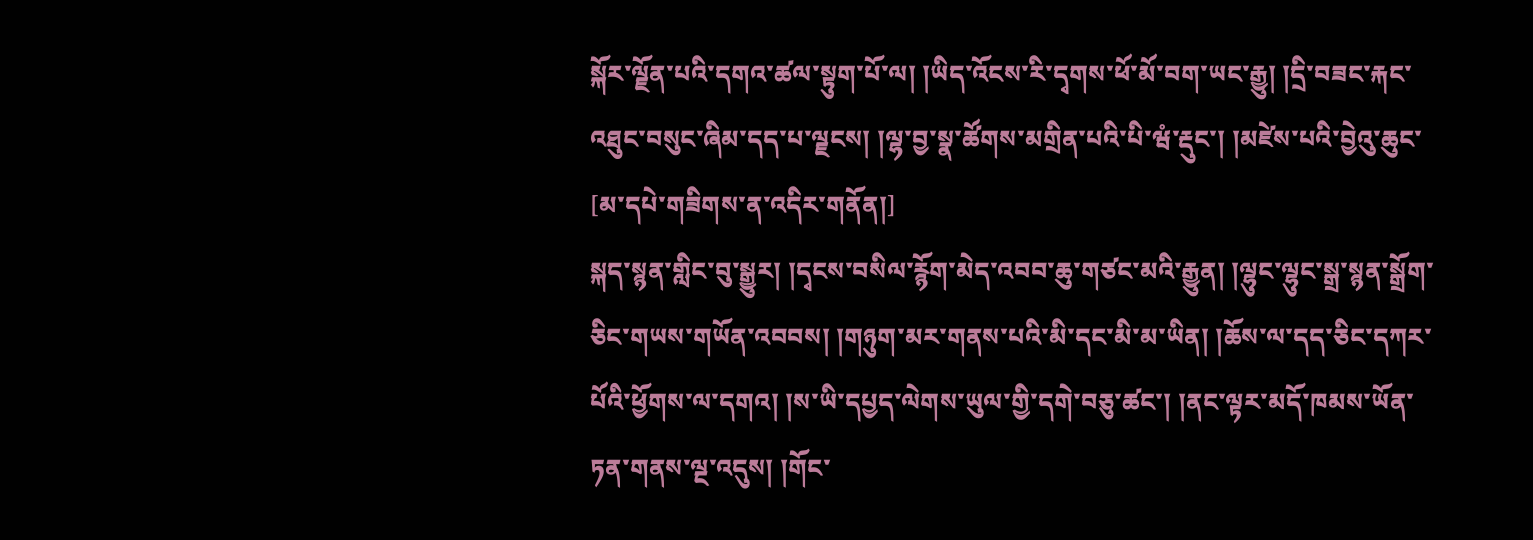སྐོར་ལྗོན་པའི་དགའ་ཚལ་སྟུག་པོ་ལ། །ཡིད་འོངས་རི་དྭགས་ཕོ་མོ་བག་ཡང་རྒྱུ། །དྲི་བཟང་རྐང་འཐུང་བསུང་ཞིམ་དད་པ་ལྗངས། །ལྷ་བྱ་སྣ་ཚོགས་མགྲིན་པའི་པི་ཝཾ་རྡུང་། །མཛེས་པའི་བྱེའུ་ཆུང་
[མ་དཔེ་གཟིགས་ན་འདིར་གནོན།]
སྐད་སྙན་གླིང་བུ་སྒྱུར། །དྭངས་བསིལ་རྙོག་མེད་འབབ་ཆུ་གཙང་མའི་རྒྱུན། །ལྷུང་ལྷུང་སྒྲ་སྙན་སྒྲོག་ཅིང་གཡས་གཡོན་འབབས། །གཉུག་མར་གནས་པའི་མི་དང་མི་མ་ཡིན། །ཆོས་ལ་དད་ཅིང་དཀར་པོའི་ཕྱོགས་ལ་དགའ། །ས་ཡི་དཔྱད་ལེགས་ཡུལ་གྱི་དགེ་བཅུ་ཚང་། །ནང་ལྟར་མདོ་ཁམས་ཡོན་ཏན་གནས་ལྔ་འདུས། །གོང་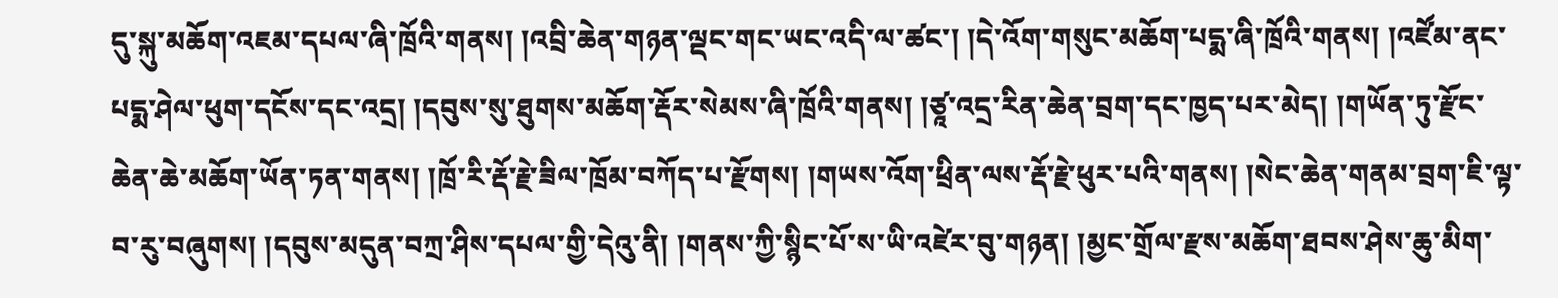དུ་སྐུ་མཆོག་འཇམ་དཔལ་ཞི་ཁྲོའི་གནས། །འབྲི་ཆེན་གཉན་ལྡང་གང་ཡང་འདི་ལ་ཚང་། །དེ་འོག་གསུང་མཆོག་པདྨ་ཞི་ཁྲོའི་གནས། །འཛོམ་ནང་པདྨ་ཤེལ་ཕུག་དངོས་དང་འདྲ། །དབུས་སུ་ཐུགས་མཆོག་རྡོར་སེམས་ཞི་ཁྲོའི་གནས། །ཙཱ་འདྲ་རིན་ཆེན་བྲག་དང་ཁྱད་པར་མེད། །གཡོན་ཏུ་རྫོང་ཆེན་ཆེ་མཆོག་ཡོན་ཏན་གནས། །ཁྲོ་རི་རྡོ་རྗེ་ཟིལ་ཁྲོམ་བཀོད་པ་རྫོགས། །གཡས་འོག་ཕྲིན་ལས་རྡོ་རྗེ་ཕུར་པའི་གནས། །སེང་ཆེན་གནམ་བྲག་ཇི་ལྟ་བ་རུ་བཞུགས། །དབུས་མདུན་བཀྲ་ཤིས་དཔལ་གྱི་དེའུ་ནི། །གནས་ཀྱི་སྙིང་པོ་ས་ཡི་འཛེར་བུ་གཉན། །མྱང་གྲོལ་རྫས་མཆོག་ཐབས་ཤེས་ཆུ་མིག་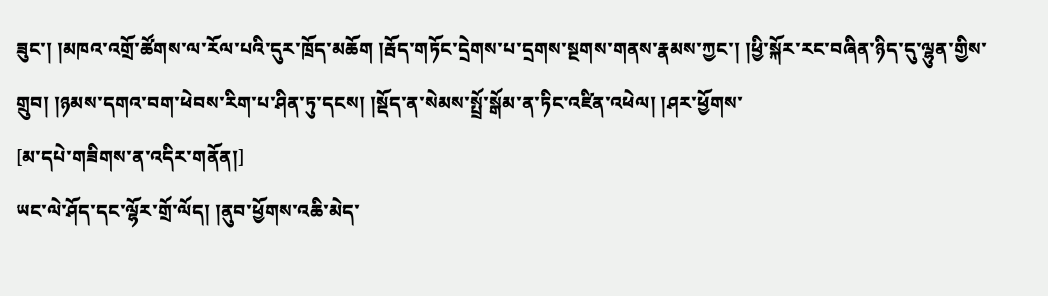ཟུང་། །མཁའ་འགྲོ་ཚོགས་ལ་རོལ་པའི་དུར་ཁྲོད་མཆོག །རྦོད་གཏོང་དྲེགས་པ་དྲགས་སྔགས་གནས་རྣམས་ཀྱང་། །ཕྱི་སྐོར་རང་བཞིན་ཉིད་དུ་ལྷུན་གྱིས་གྲུབ། །ཉམས་དགའ་བག་ཕེབས་རིག་པ་ཤིན་ཏུ་དངས། །སྡོད་ན་སེམས་སྤྲོ་སྒོམ་ན་ཏིང་འཛིན་འཕེལ། །ཤར་ཕྱོགས་
[མ་དཔེ་གཟིགས་ན་འདིར་གནོན།]
ཡང་ལེ་ཤོད་དང་ལྷོར་གྲོ་ལོད། །ནུབ་ཕྱོགས་འཆི་མེད་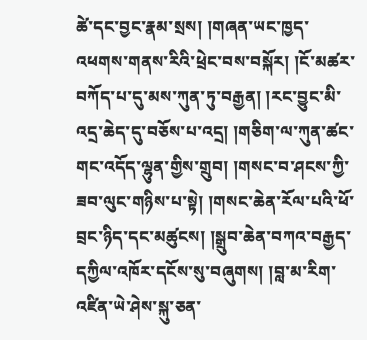ཚེ་དང་བྱང་རྣམ་སྲས། །གཞན་ཡང་ཁྱད་འཕགས་གནས་རིའི་ཕྲེང་བས་བསྐོར། །ངོ་མཚར་བཀོད་པ་དུ་མས་ཀུན་ཏུ་བརྒྱན། །རང་བྱུང་མི་འདྲ་ཆེད་དུ་བཅོས་པ་འདྲ། །གཅིག་ལ་ཀུན་ཚང་གང་འདོད་ལྷུན་གྱིས་གྲུབ། །གསང་བ་ཤངས་ཀྱི་ཟབ་ལུང་གཉིས་པ་སྟེ། །གསང་ཆེན་རོལ་པའི་ཕོ་བྲང་ཉིད་དང་མཚུངས། །སྒྲུབ་ཆེན་བཀའ་བརྒྱད་དཀྱིལ་འཁོར་དངོས་སུ་བཞུགས། །བླ་མ་རིག་འཛིན་ཡེ་ཤེས་སྐུ་ཅན་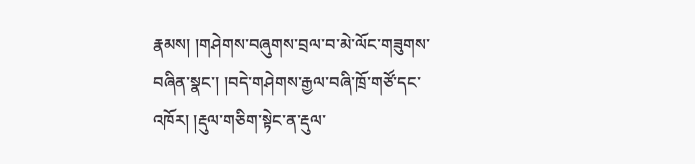རྣམས། །གཤེགས་བཞུགས་བྲལ་བ་མེ་ལོང་གཟུགས་བཞིན་སྣང་། །བདེ་གཤེགས་རྒྱལ་བཞི་ཁྲོ་གཙོ་དང་འཁོར། །རྡུལ་གཅིག་སྟེང་ན་རྡུལ་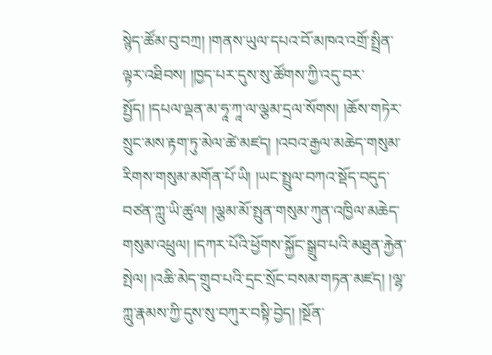སྙེད་ཚོམ་བུ་བཀྲ། །གནས་ཡུལ་དཔའ་བོ་མཁའ་འགྲོ་སྤྲིན་ལྟར་འཐིབས། །ཁྱད་པར་དུས་སུ་ཚོགས་ཀྱི་འདུ་བར་སྤྱོད། །དཔལ་ལྡན་མ་ཧཱ་ཀཱ་ལ་ལྕམ་དྲལ་སོགས། །ཆོས་གཏེར་སྲུང་མས་རྟག་ཏུ་མེལ་ཚེ་མཛད། །འབའ་རྒྱལ་མཆེད་གསུམ་རིགས་གསུམ་མགོན་པོ་ཡི། །ཡང་སྤྲུལ་བཀའ་སྡོད་བདུད་བཙན་ཀླུ་ཡི་ཚུལ། །ལྕམ་མོ་སྤུན་གསུམ་ཀུན་འཁྱིལ་མཆེད་གསུམ་འཕྲུལ། །དཀར་པོའི་ཕྱོགས་སྐྱོང་སྒྲུབ་པའི་མཐུན་རྐྱེན་སྤེལ། །འཆི་མེད་གྲུབ་པའི་དྲང་སྲོང་བསམ་གཏན་མཛད། །ལྷ་ཀླུ་རྣམས་ཀྱི་དུས་སུ་བཀུར་བསྟི་བྱེད། །སྔོན་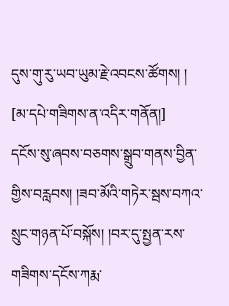དུས་གུ་རུ་ཡབ་ཡུམ་རྗེ་འབངས་ཚོགས། །
[མ་དཔེ་གཟིགས་ན་འདིར་གནོན།]
དངོས་སུ་ཞབས་བཅགས་སྒྲུབ་གནས་བྱིན་གྱིས་བརླབས། །ཟབ་མོའི་གཏེར་སྦས་བཀའ་སྲུང་གཉན་པོ་བསྐོས། །བར་དུ་སྤྱན་རས་གཟིགས་དངོས་ཀརྨ་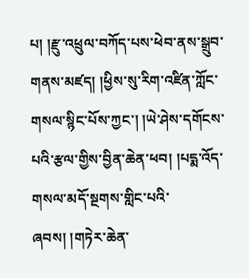པ། །རྫུ་འཕྲུལ་བཀོད་པས་ཕེབ་ནས་སྒྲུབ་གནས་མཛད། །ཕྱིས་སུ་རིག་འཛིན་ཀློང་གསལ་སྙིང་པོས་ཀྱང་། །ཡེ་ཤེས་དགོངས་པའི་རྩལ་གྱིས་བྱིན་ཆེན་ཕབ། །པདྨ་འོད་གསལ་མདོ་སྔགས་གླིང་པའི་ཞབས། །གཏེར་ཆེན་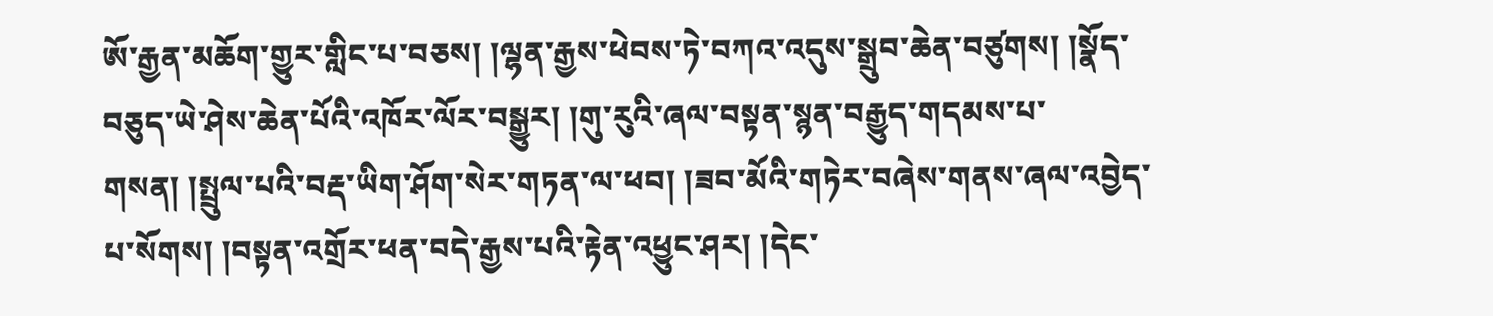ཨོ་རྒྱན་མཆོག་གྱུར་གླིང་པ་བཅས། །ལྷན་རྒྱས་ཕེབས་ཏེ་བཀའ་འདུས་སྒྲུབ་ཆེན་བཙུགས། །སྣོད་བཅུད་ཡེ་ཤེས་ཆེན་པོའི་འཁོར་ལོར་བསྒྱུར། །གུ་རུའི་ཞལ་བསྟན་སྙན་བརྒྱུད་གདམས་པ་གསན། །སྤྲུལ་པའི་བརྡ་ཡིག་ཤོག་སེར་གཏན་ལ་ཕབ། །ཟབ་མོའི་གཏེར་བཞེས་གནས་ཞལ་འབྱེད་པ་སོགས། །བསྟན་འགྲོར་ཕན་བདེ་རྒྱས་པའི་རྟེན་འཕྱུང་ཤར། །དེང་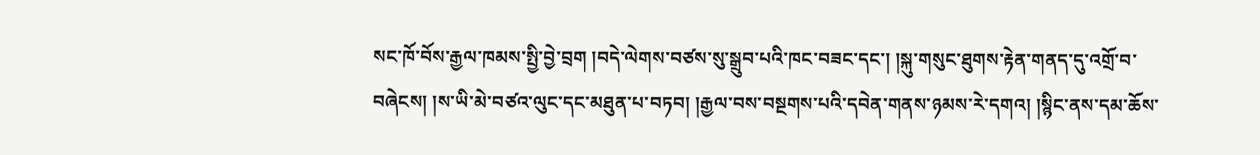སང་ཁོ་བོས་རྒྱལ་ཁམས་སྤྱི་བྱེ་བྲག །བདེ་ལེགས་བཙས་སུ་སྒྲུབ་པའི་ཁང་བཟང་དང་། །སྐུ་གསུང་ཐུགས་རྟེན་གནད་དུ་འགྲོ་བ་བཞེངས། །ས་ཡི་མེ་བཙའ་ལུང་དང་མཐུན་པ་བཏབ། །རྒྱལ་བས་བསྔགས་པའི་དབེན་གནས་ཉམས་རེ་དགའ། །སྙིང་ནས་དམ་ཆོས་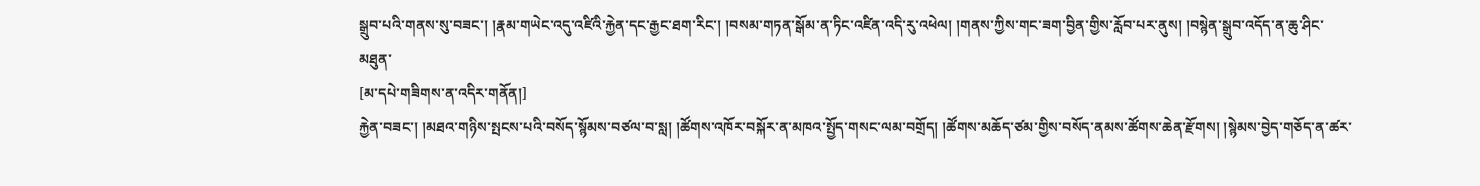སྒྲུབ་པའི་གནས་སུ་བཟང་། །རྣམ་གཡེང་འདུ་འཛིའི་རྐྱེན་དང་རྒྱང་ཐག་རིང་། །བསམ་གཏན་སྒོམ་ན་ཏིང་འཛིན་འདི་རུ་འཕེལ། །གནས་ཀྱིས་གང་ཟག་བྱིན་གྱིས་རློབ་པར་ནུས། །བསྙེན་སྒྲུབ་འདོད་ན་ཆུ་ཤིང་མཐུན་
[མ་དཔེ་གཟིགས་ན་འདིར་གནོན།]
རྐྱེན་བཟང་། །མཐའ་གཉིས་སྤངས་པའི་བསོད་སྙོམས་བཙལ་བ་སླ། །ཚོགས་འཁོར་བསྐོར་ན་མཁའ་སྤྱོད་གསང་ལམ་བགྲོད། །ཚོགས་མཆོད་ཙམ་གྱིས་བསོད་ནམས་ཚོགས་ཆེན་རྫོགས། །སྙེམས་བྱེད་གཅོད་ན་ཚར་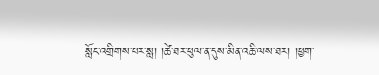སློང་འགྲིགས་པར་སླ། །ཚེ་ཐར་ཕུལ་ན་དུས་མིན་འཆི་ལས་ཐར། །ཕྱག་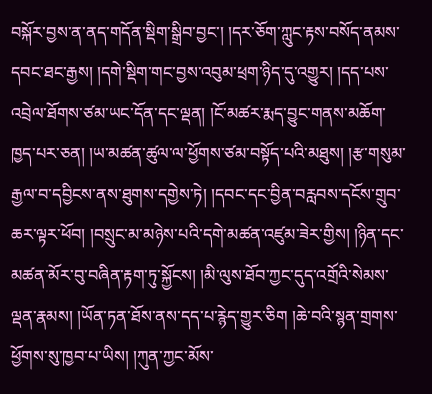བསྐོར་བྱས་ན་ནད་གདོན་སྡིག་སྒྲིབ་བྱང་། །དར་ཅོག་ཀླུང་རྟས་བསོད་ནམས་དབང་ཐང་རྒྱས། །དགེ་སྡིག་གང་བྱས་འབུམ་ཕྲག་ཉིད་དུ་འགྱུར། །དད་པས་འབྲེལ་ཐོགས་ཙམ་ཡང་དོན་དང་ལྡན། །ངོ་མཚར་རྨད་བྱུང་གནས་མཆོག་ཁྱད་པར་ཅན། །ཡ་མཚན་ཚུལ་ལ་ཕྱོགས་ཙམ་བསྟོད་པའི་མཐུས། །རྩ་གསུམ་རྒྱལ་བ་དབྱིངས་ནས་ཐུགས་དགྱེས་ཏེ། །དབང་དང་བྱིན་བརླབས་དངོས་གྲུབ་ཆར་ལྟར་ཕོབ། །བསྲུང་མ་མཉེས་པའི་དགེ་མཚན་འཛུམ་ཟེར་གྱིས། །ཉིན་དང་མཚན་མོར་བུ་བཞིན་རྟག་ཏུ་སྐྱོངས། །མི་ལུས་ཐོབ་ཀྱང་དུད་འགྲོའི་སེམས་ལྡན་རྣམས། །ཡོན་ཏན་ཐོས་ནས་དད་པ་རྙེད་གྱུར་ཅིག །ཆེ་བའི་སྙན་གྲགས་ཕྱོགས་སུ་ཁྱབ་པ་ཡིས། །ཀུན་ཀྱང་མོས་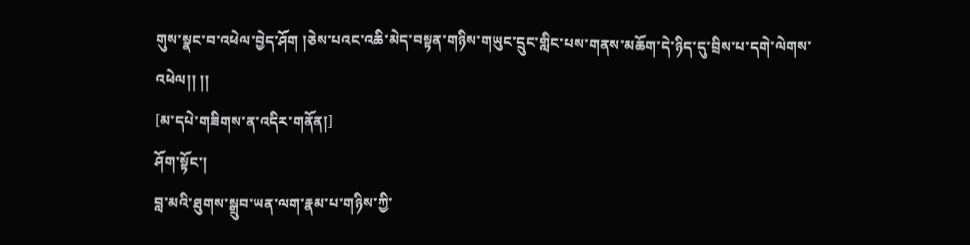གུས་སྣང་བ་འཕེལ་བྱེད་ཤོག །ཅེས་པའང་འཆི་མེད་བསྟན་གཉིས་གཡུང་དྲུང་གླིང་པས་གནས་མཆོག་དེ་ཉིད་དུ་བྲིས་པ་དགེ་ལེགས་འཕེལ།། །།
[མ་དཔེ་གཟིགས་ན་འདིར་གནོན།]
ཤོག་སྟོང་།
བླ་མའི་ཐུགས་སྒྲུབ་ཡན་ལག་རྣམ་པ་གཉིས་ཀྱི་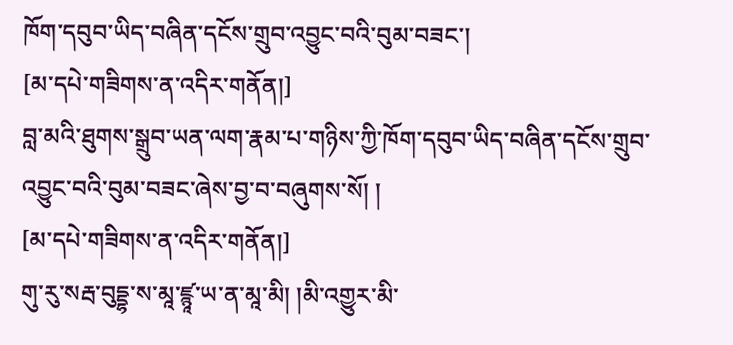ཁོག་དབུབ་ཡིད་བཞིན་དངོས་གྲུབ་འབྱུང་བའི་བུམ་བཟང་།
[མ་དཔེ་གཟིགས་ན་འདིར་གནོན།]
བླ་མའི་ཐུགས་སྒྲུབ་ཡན་ལག་རྣམ་པ་གཉིས་ཀྱི་ཁོག་དབུབ་ཡིད་བཞིན་དངོས་གྲུབ་འབྱུང་བའི་བུམ་བཟང་ཞེས་བྱ་བ་བཞུགས་སོ། །
[མ་དཔེ་གཟིགས་ན་འདིར་གནོན།]
གུ་རུ་སརྦ་བུདྡྷ་ས་མཱ་ཛྙཱ་ཡ་ན་མཱ་མི། །མི་འགྱུར་མི་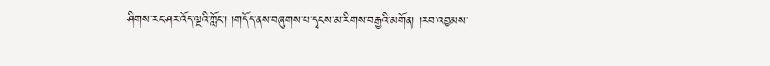ཤིགས་རང་ཤར་འོད་ལྔའི་ཀློང་། །གདོད་ནས་བཞུགས་པ་དྭངས་མ་རིགས་བརྒྱའི་མགོན། །རབ་འབྱམས་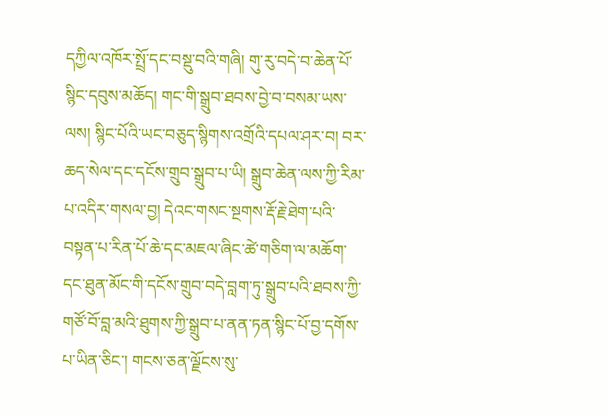དཀྱིལ་འཁོར་སྤྲོ་དང་བསྡུ་བའི་གཞི། གུ་རུ་བདེ་བ་ཆེན་པོ་སྙིང་དབུས་མཆོད། གང་གི་སྒྲུབ་ཐབས་བྱེ་བ་བསམ་ཡས་ལས། སྙིང་པོའི་ཡང་བཅུད་སྙིགས་འགྲོའི་དཔལ་ཤར་བ། བར་ཆད་སེལ་དང་དངོས་གྲུབ་སྒྲུབ་པ་ཡི། སྒྲུབ་ཆེན་ལས་ཀྱི་རིམ་པ་འདིར་གསལ་བྱ། དེའང་གསང་སྔགས་རྡོ་རྗེ་ཐེག་པའི་བསྟན་པ་རིན་པོ་ཆེ་དང་མཇལ་ཞིང་ཚེ་གཅིག་ལ་མཆོག་དང་ཐུན་མོང་གི་དངོས་གྲུབ་བདེ་བླག་ཏུ་སྒྲུབ་པའི་ཐབས་ཀྱི་གཙོ་བོ་བླ་མའི་ཐུགས་ཀྱི་སྒྲུབ་པ་ནན་ཏན་སྙིང་པོ་བྱ་དགོས་པ་ཡིན་ཅིང་། གངས་ཅན་ལྗོངས་སུ་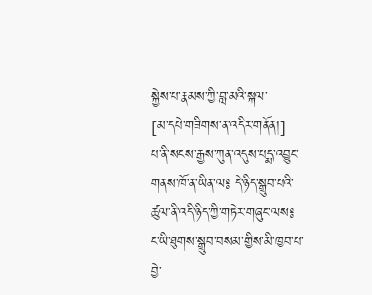སྐྱེས་པ་རྣམས་ཀྱི་བླ་མའི་སྐལ་
[མ་དཔེ་གཟིགས་ན་འདིར་གནོན།]
པ་ནི་སངས་རྒྱས་ཀུན་འདུས་པདྨ་འབྱུང་གནས་ཁོ་ན་ཡིན་ལ༔ དེ་ཉིད་སྒྲུབ་པའི་ཚུལ་ནི་འདི་ཉིད་ཀྱི་གཏེར་གཞུང་ལས༔ ང་ཡི་ཐུགས་སྒྲུབ་བསམ་གྱིས་མི་ཁྱབ་པ་བྱེ་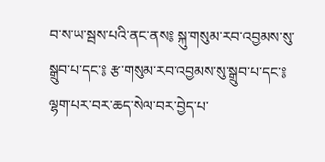བ་ས་ཡ་སྦས་པའི་ནང་ནས༔ སྐུ་གསུམ་རབ་འབྱམས་སུ་སྒྲུབ་པ་དང་༔ རྩ་གསུམ་རབ་འབྱམས་སུ་སྒྲུབ་པ་དང་༔ ལྷག་པར་བར་ཆད་སེལ་བར་བྱེད་པ་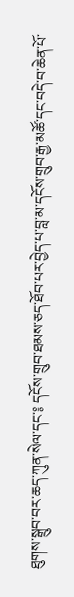ཐུགས་སྒྲུབ་བར་ཆད་ཀུན་སེལ་དང་༔ དངོས་གྲུབ་ཐམས་ཅད་ཐོབ་པར་བྱེད་པ་བླ་མ་དངོས་གྲུབ་རྒྱ་མཚོ་དང་བདེ་བ་ཆེན་པོ་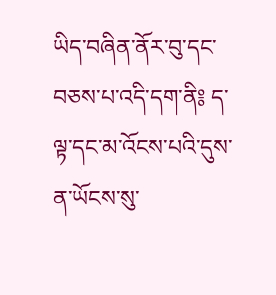ཡིད་བཞིན་ནོར་བུ་དང་བཅས་པ་འདི་དག་ནི༔ ད་ལྟ་དང་མ་འོངས་པའི་དུས་ན་ཡོངས་སུ་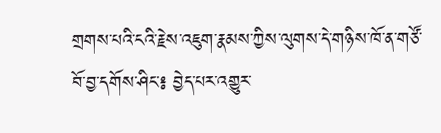གྲགས་པའི་ངའི་རྗེས་འཇུག་རྣམས་ཀྱིས་ལུགས་དེ་གཉིས་ཁོ་ན་གཙོ་བོ་བྱ་དགོས་ཤིང་༔ བྱེད་པར་འགྱུར་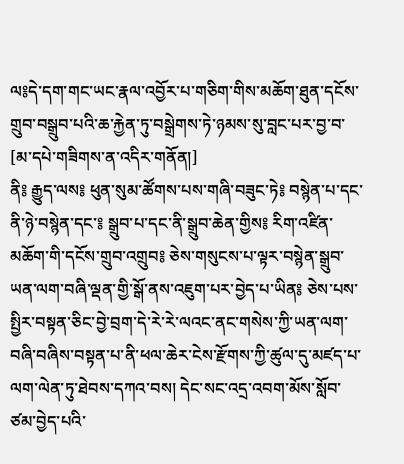ལ༔དེ་དག་གང་ཡང་རྣལ་འབྱོར་པ་གཅིག་གིས་མཆོག་ཐུན་དངོས་གྲུབ་བསྒྲུབ་པའི་ཆ་རྐྱེན་ཏུ་བསྒྲེགས་ཏེ་ཉམས་སུ་བླང་པར་བྱ་བ་
[མ་དཔེ་གཟིགས་ན་འདིར་གནོན།]
ནི༔ རྒྱུད་ལས༔ ཕུན་སུམ་ཚོགས་པས་གཞི་བཟུང་ཏེ༔ བསྙེན་པ་དང་ནི་ཉེ་བསྙེན་དང་༔ སྒྲུབ་པ་དང་ནི་སྒྲུབ་ཆེན་གྱིས༔ རིག་འཛིན་མཆོག་གི་དངོས་གྲུབ་འགྲུབ༔ ཅེས་གསུངས་པ་ལྟར་བསྙེན་སྒྲུབ་ཡན་ལག་བཞི་ལྡན་གྱི་སྒོ་ནས་འཇུག་པར་བྱེད་པ་ཡིན༔ ཅེས་པས་སྤྱིར་བསྟན་ཅིང་བྱེ་བྲག་དེ་རེ་རེ་ལའང་ནང་གསེས་ཀྱི་ཡན་ལག་བཞི་བཞིས་བསྟན་པ་ནི་ཕལ་ཆེར་ངེས་རྫོགས་ཀྱི་ཚུལ་དུ་མཛད་པ་ལག་ལེན་ཏུ་ཐེབས་དཀའ་བས། དེང་སང་འདྲ་འབག་མོས་སློབ་ཙམ་བྱེད་པའི་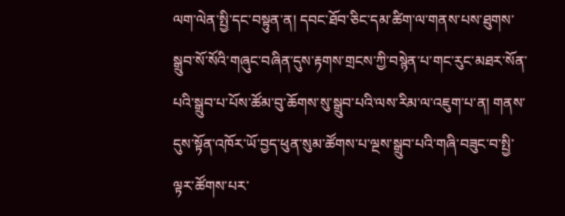ལག་ལེན་སྤྱི་དང་བསྟུན་ན། དབང་ཐོབ་ཅིང་དམ་ཚིག་ལ་གནས་པས་ཐུགས་སྒྲུབ་སོ་སོའི་གཞུང་བཞིན་དུས་རྟགས་གྲངས་ཀྱི་བསྙེན་པ་གང་རུང་མཐར་སོན་པའི་སྒྲུབ་པ་པོས་ཚོམ་བུ་ཆོགས་སུ་སྒྲུབ་པའི་ལས་རིམ་ལ་འཇུག་པ་ན། གནས་དུས་སྟོན་འཁོར་ཡོ་བྱད་ཕུན་སུམ་ཚོགས་པ་ལྔས་སྒྲུབ་པའི་གཞི་བཟུང་བ་སྤྱི་ལྟར་ཚོགས་པར་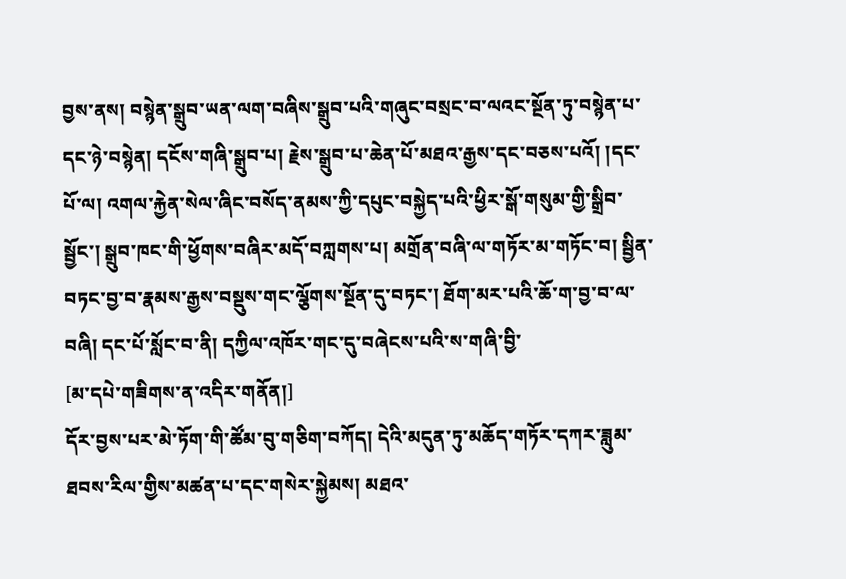བྱས་ནས། བསྙེན་སྒྲུབ་ཡན་ལག་བཞིས་སྒྲུབ་པའི་གཞུང་བསྲང་བ་ལའང་སྔོན་ཏུ་བསྙེན་པ་དང་ཉེ་བསྙེན། དངོས་གཞི་སྒྲུབ་པ། རྗེས་སྒྲུབ་པ་ཆེན་པོ་མཐའ་རྒྱས་དང་བཅས་པའོ། །དང་པོ་ལ། འགལ་རྐྱེན་སེལ་ཞིང་བསོད་ནམས་ཀྱི་དཔུང་བསྐྱེད་པའི་ཕྱིར་སྒོ་གསུམ་གྱི་སྒྲིབ་སྦྱོང་། སྒྲུབ་ཁང་གི་ཕྱོགས་བཞིར་མདོ་བཀླགས་པ། མགྲོན་བཞི་ལ་གཏོར་མ་གཏོང་བ། སྦྱིན་བཏང་བྱ་བ་རྣམས་རྒྱས་བསྡུས་གང་ལྕོགས་སྔོན་དུ་བཏང་། ཐོག་མར་པའི་ཆོ་ག་བྱ་བ་ལ་བཞི། དང་པོ་སློང་བ་ནི། དཀྱིལ་འཁོར་གང་དུ་བཞེངས་པའི་ས་གཞི་བྱི་
[མ་དཔེ་གཟིགས་ན་འདིར་གནོན།]
དོར་བྱས་པར་མེ་ཏོག་གི་ཚོམ་བུ་གཅིག་བཀོད། དེའི་མདུན་ཏུ་མཆོད་གཏོར་དཀར་ཟླུམ་ཐབས་རིལ་གྱིས་མཚན་པ་དང་གསེར་སྐྱེམས། མཐའ་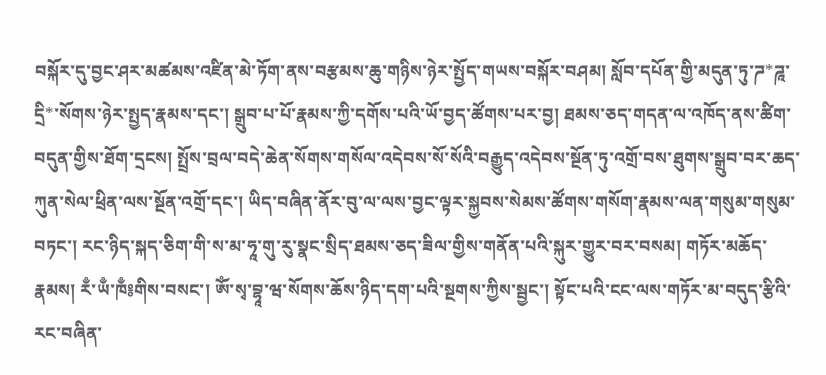བསྐོར་དུ་བྱང་ཤར་མཚམས་འཛིན་མེ་ཏོག་ནས་བརྩམས་ཆུ་གཉིས་ཉེར་སྤྱོད་གཡས་བསྐོར་བཤམ། སློབ་དཔོན་གྱི་མདུན་ཏུ་ཌ*ཌཱ་དྲི*་སོགས་ཉེར་སྤྱད་རྣམས་དང་། སྒྲུབ་པ་པོ་རྣམས་ཀྱི་དགོས་པའི་ཡོ་བྱད་ཚོགས་པར་བྱ། ཐམས་ཅད་གདན་ལ་འཁོད་ནས་ཚིག་བདུན་གྱིས་ཐོག་དྲངས། སྤྲོས་བྲལ་བདེ་ཆེན་སོགས་གསོལ་འདེབས་སོ་སོའི་བརྒྱུད་འདེབས་སྔོན་ཏུ་འགྲོ་བས་ཐུགས་སྒྲུབ་བར་ཆད་ཀུན་སེལ་ཕྲིན་ལས་སྔོན་འགྲོ་དང་། ཡིད་བཞིན་ནོར་བུ་ལ་ལས་བྱང་ལྟར་སྐྱབས་སེམས་ཚོགས་གསོག་རྣམས་ལན་གསུམ་གསུམ་བཏང་། རང་ཉིད་སྐད་ཅིག་གི་ས་མ་ཧཱ་གུ་རུ་སྣང་སྲིད་ཐམས་ཅད་ཟིལ་གྱིས་གནོན་པའི་སྐུར་གྱུར་བར་བསམ། གཏོར་མཆོད་རྣམས། རྃ་ཡྃ་ཁྃ༔གིས་བསང་། ཨོཾ་སྭ་བྷཱ་ཝ་སོགས་ཆོས་ཉིད་དག་པའི་སྔགས་ཀྱིས་སྦྱང་། སྟོང་པའི་ངང་ལས་གཏོར་མ་བདུད་རྩིའི་རང་བཞིན་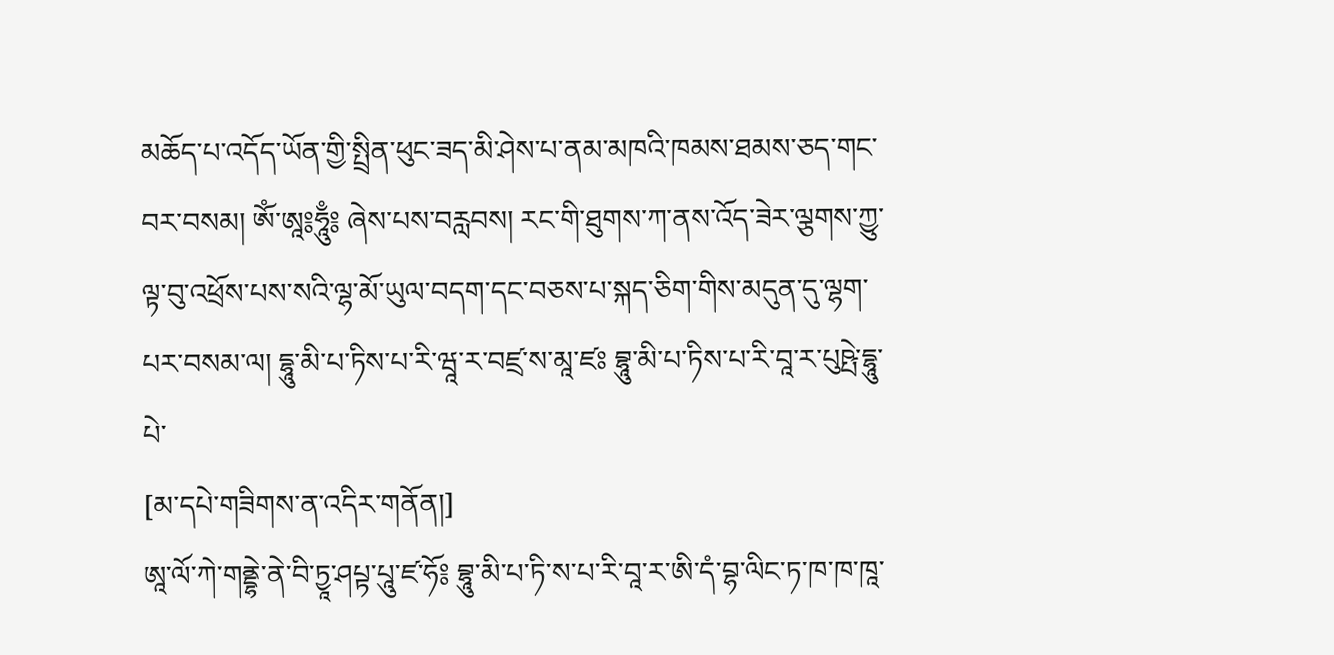མཆོད་པ་འདོད་ཡོན་གྱི་སྤྲིན་ཕུང་ཟད་མི་ཤེས་པ་ནམ་མཁའི་ཁམས་ཐམས་ཅད་གང་བར་བསམ། ཨོཾ་ཨཱ༔ཧཱུྃ༔ ཞེས་པས་བརླབས། རང་གི་ཐུགས་ཀ་ནས་འོད་ཟེར་ལྕགས་ཀྱུ་ལྟ་བུ་འཕྲོས་པས་སའི་ལྷ་མོ་ཡུལ་བདག་དང་བཅས་པ་སྐད་ཅིག་གིས་མདུན་དུ་ལྷག་པར་བསམ་ལ། དྷཱུ་མི་པ་ཏིས་པ་རི་ཝཱ་ར་བཛྲ་ས་མཱ་ཛཿ བྷཱུ་མི་པ་ཏིས་པ་རི་བཱ་ར་པུཥྤེ་དྷཱུ་པེ་
[མ་དཔེ་གཟིགས་ན་འདིར་གནོན།]
ཨཱ་ལོ་ཀེ་གནྡྷེ་ནེ་བི་ཏྱཱ་ཤཔྟ་པཱུ་ཛ་ཧོ༔ བྷཱུ་མི་པ་ཏི་ས་པ་རི་བཱ་ར་ཨི་དཾ་བྷ་ལིང་ཏ་ཁ་ཁ་ཁཱ་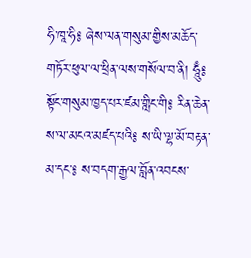ཧི་ཁཱ་ཧི༔ ཞེས་ལན་གསུམ་གྱིས་མཆོད་གཏོར་ཕུལ་ལ་ཕྲིན་ལས་གསོལ་བ་ནི། ཧཱུྃ༔ སྟོང་གསུམ་ཁྱད་པར་ཛམ་གླིང་གི༔ རིན་ཆེན་ས་ལ་མངའ་མཛད་པའི༔ ས་ཡི་ལྷ་མོ་བརྟན་མ་དང་༔ ས་བདག་རྒྱལ་བློན་འབངས་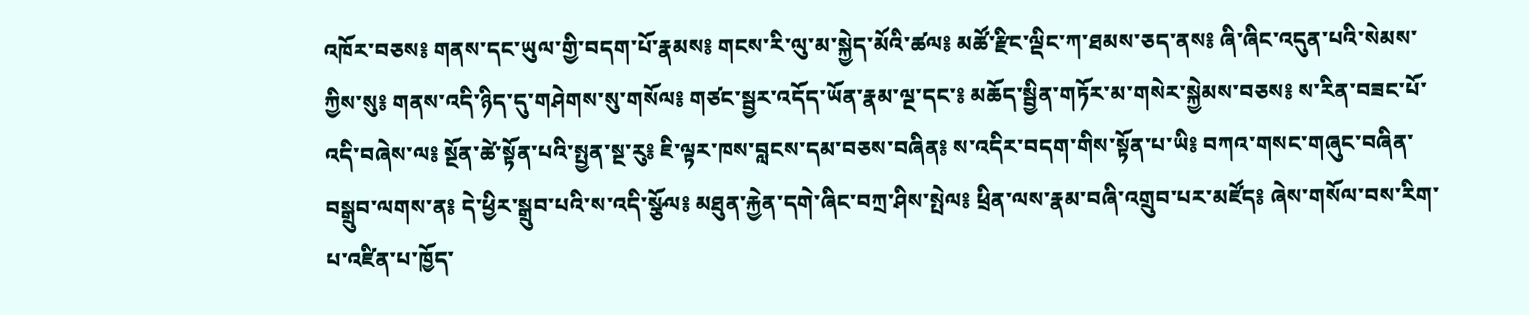འཁོར་བཅས༔ གནས་དང་ཡུལ་གྱི་བདག་པོ་རྣམས༔ གངས་རི་ལུ་མ་སྐྱེད་མོའི་ཚལ༔ མཚོ་རྫིང་ལྡིང་ཀ་ཐམས་ཅད་ནས༔ ཞི་ཞིང་འདུན་པའི་སེམས་ཀྱིས་སུ༔ གནས་འདི་ཉིད་དུ་གཤེགས་སུ་གསོལ༔ གཙང་སྦྱར་འདོད་ཡོན་རྣམ་ལྔ་དང་༔ མཆོད་སྦྱིན་གཏོར་མ་གསེར་སྐྱེམས་བཅས༔ ས་རིན་བཟང་པོ་འདི་བཞེས་ལ༔ སྔོན་ཚེ་སྟོན་པའི་སྤྱན་སྔ་རུ༔ ཇི་ལྟར་ཁས་བླངས་དམ་བཅས་བཞིན༔ ས་འདིར་བདག་གིས་སྟོན་པ་ཡི༔ བཀའ་གསང་གཞུང་བཞིན་བསྒྲུབ་ལགས་ན༔ དེ་ཕྱིར་སྒྲུབ་པའི་ས་འདི་སྩོལ༔ མཐུན་རྐྱེན་དགེ་ཞིང་བཀྲ་ཤིས་སྤེལ༔ ཕྲིན་ལས་རྣམ་བཞི་འགྲུབ་པར་མཛོད༔ ཞེས་གསོལ་བས་རིག་པ་འཛིན་པ་ཁྱོད་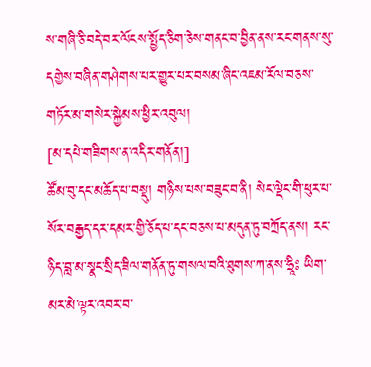ས་གཞི་ཅི་བདེ་བར་ལོངས་སྤྱོད་ཅིག་ཅེས་གནང་བ་བྱིན་ནས་རང་གནས་སུ་དགྱེས་བཞིན་གཤེགས་པར་གྱུར་པར་བསམ་ཞིང་འཇམ་རོལ་བཅས་གཏོར་མ་གསེར་སྐྱེམས་ཕྱིར་འབུལ།
[མ་དཔེ་གཟིགས་ན་འདིར་གནོན།]
ཚོམ་བུ་དང་མཆོད་པ་བསྡུ། གཉིས་པས་བཟུང་བ་ནི། སེང་ལྡེང་གི་ཕུར་པ་སོར་བརྒྱད་དར་དམར་གྱི་ཅོད་པ་དང་བཅས་པ་མདུན་ཏུ་བཀྲོད་ནས། རང་ཉིད་བླ་མ་སྣང་སྲིད་ཟིལ་གནོན་ཏུ་གསལ་བའི་ཐུགས་ཀ་ནས་ཧྲཱིཿ ཡིག་མར་མེ་ལྟར་འབར་བ་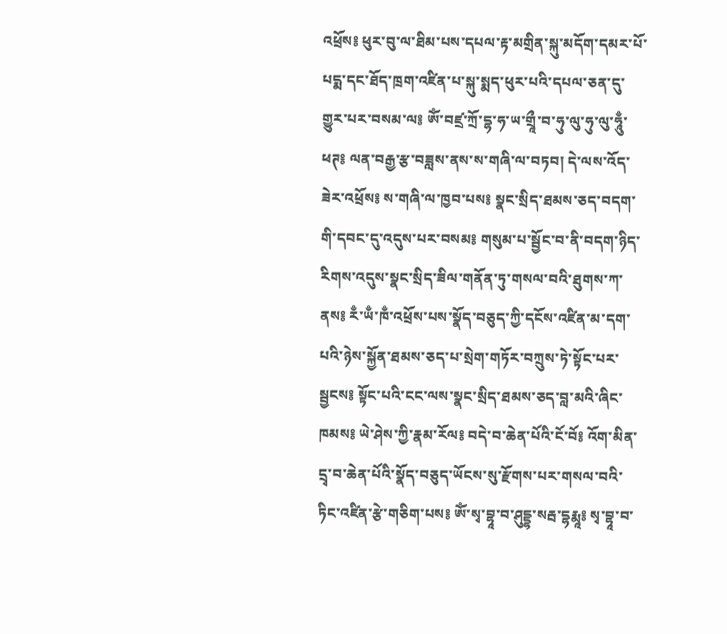འཕྲོས༔ ཕུར་བུ་ལ་ཐིམ་པས་དཔལ་རྟ་མགྲིན་སྐུ་མདོག་དམར་པོ་པདྨ་དང་ཐོད་ཁྲག་འཛིན་པ་སྐུ་སྨད་ཕུར་པའི་དཔལ་ཅན་དུ་གྱུར་པར་བསམ་ལ༔ ཨོཾ་བཛྲ་ཀྲོ་དྷ་ཧ་ཡ་གྲཱྀ་བ་ཧུ་ལུ་ཧུ་ལུ་ཧཱུྃ་ཕཊ༔ ལན་བརྒྱ་རྩ་བཟླས་ནས་ས་གཞི་ལ་བཏབ། དེ་ལས་འོད་ཟེར་འཕྲོས༔ ས་གཞི་ལ་ཁྱབ་པས༔ སྣང་སྲིད་ཐམས་ཅད་བདག་གི་དབང་དུ་འདུས་པར་བསམ༔ གསུམ་པ་སྦྱོང་བ་ནི་བདག་ཉིད་རིགས་འདུས་སྣང་སྲིད་ཟིལ་གནོན་ཏུ་གསལ་བའི་ཐུགས་ཀ་ནས༔ རྃ་ཡྃ་ཁྃ་འཕྲོས་པས་སྣོད་བཅུད་ཀྱི་དངོས་འཛིན་མ་དག་པའི་ཉེས་སྐྱོན་ཐམས་ཅད་པ་སྲེག་གཏོར་བཀྲུས་ཏེ་སྟོང་པར་སྦྱངས༔ སྟོང་པའི་ངང་ལས་སྣང་སྲིད་ཐམས་ཅད་བླ་མའི་ཞིང་ཁམས༔ ཡེ་ཤེས་ཀྱི་རྣམ་རོལ༔ བདེ་བ་ཆེན་པོའི་ངོ་བོ༔ འོག་མིན་དྲྭ་བ་ཆེན་པོའི་སྣོད་བཅུད་ཡོངས་སུ་རྫོགས་པར་གསལ་བའི་ཏིང་འཛིན་རྩེ་གཅིག་པས༔ ཨོཾ་སྭ་བྷཱ་བ་ཤུདྡྷ་སརྦ་དྷརྨཱ༔ སྭ་བྷཱ་བ་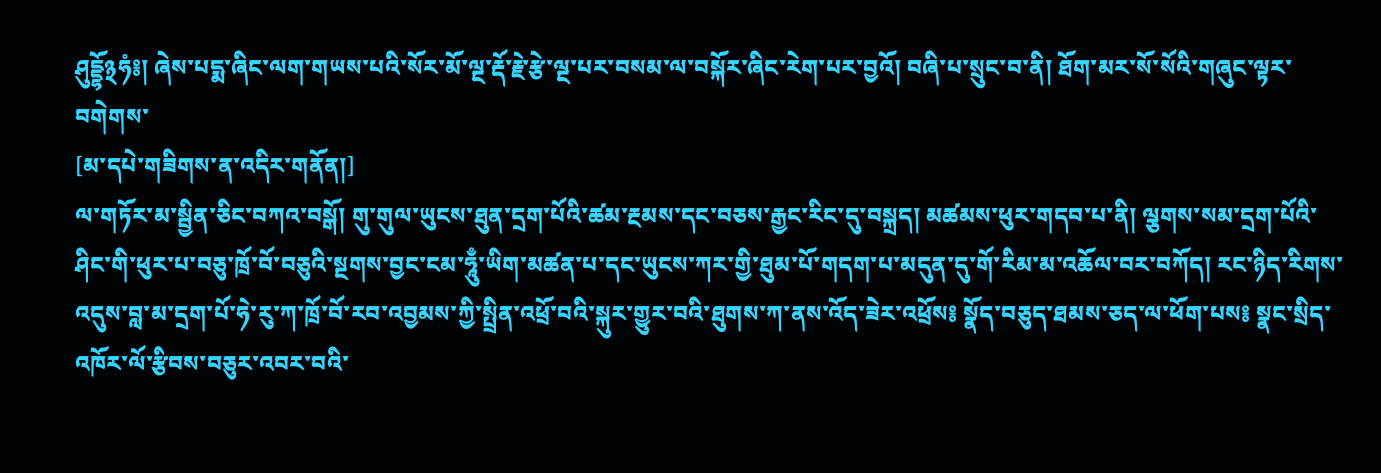ཤུདྡྷོ྅ཧཾ༔། ཞེས་པདྨ་ཞིང་ལག་གཡས་པའི་སོར་མོ་ལྔ་རྡོ་རྗེ་རྩེ་ལྔ་པར་བསམ་ལ་བསྐོར་ཞིང་རེག་པར་བྱའོ། བཞི་པ་སྲུང་བ་ནི། ཐོག་མར་སོ་སོའི་གཞུང་ལྟར་བགེགས་
[མ་དཔེ་གཟིགས་ན་འདིར་གནོན།]
ལ་གཏོར་མ་སྦྱིན་ཅིང་བཀའ་བསྒོ། གུ་གུལ་ཡུངས་ཐུན་དྲག་པོའི་ཚམ་རྔམས་དང་བཅས་རྒྱང་རིང་དུ་བསྐྲད། མཚམས་ཕུར་གདབ་པ་ནི། ལྕགས་སམ་དྲག་པོའི་ཤིང་གི་ཕུར་པ་བཅུ་ཁྲོ་བོ་བཅུའི་སྔགས་བྱང་ངམ་ཧཱུྃ་ཡིག་མཚན་པ་དང་ཡུངས་ཀར་གྱི་ཐུམ་པོ་གདག་པ་མདུན་དུ་གོ་རིམ་མ་འཆོལ་བར་བཀོད། རང་ཉིད་རིགས་འདུས་བླ་མ་དྲག་པོ་ཧེ་རུ་ཀ་ཁྲོ་བོ་རབ་འབྱམས་ཀྱི་སྤྲིན་འཕྲོ་བའི་སྐུར་གྱུར་བའི་ཐུགས་ཀ་ནས་འོད་ཟེར་འཕྲོས༔ སྣོད་བཅུད་ཐམས་ཅད་ལ་ཕོག་པས༔ སྣང་སྲིད་འཁོར་ལོ་རྩིབས་བཅུར་འབར་བའི་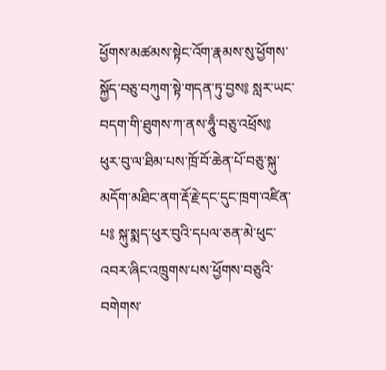ཕྱོགས་མཚམས་སྟེང་འོག་རྣམས་སུ་ཕྱོགས་སྐྱོད་བཅུ་བཀུག་སྟེ་གདན་ཏུ་བྱས༔ སླར་ཡང་བདག་གི་ཐུགས་ཀ་ནས་ཧཱུྃ་བཅུ་འཕྲོས༔ ཕུར་བུ་ལ་ཐིམ་པས་ཁྲོ་བོ་ཆེན་པོ་བཅུ་སྐུ་མདོག་མཐིང་ནག་རྡོ་རྗེ་དང་དུང་ཁྲག་འཛིན་པ༔ སྐུ་སྨད་ཕུར་བུའི་དཔལ་ཅན་མེ་ཕུང་འབར་ཞིང་འཁྲུགས་པས་ཕྱོགས་བཅུའི་བགེགས་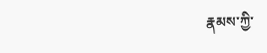རྣམས་ཀྱི་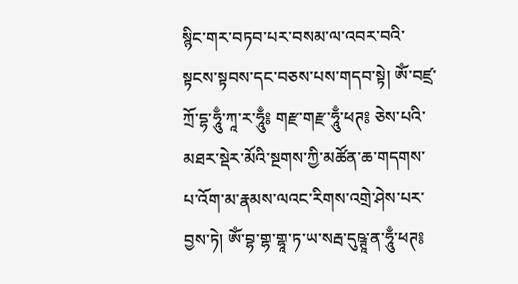སྙིང་གར་བཏབ་པར་བསམ་ལ་འབར་བའི་སྟངས་སྟབས་དང་བཅས་པས་གདབ་སྟེ། ཨོཾ་བཛྲ་ཀྲོ་དྷ་ཧཱུྃ་ཀཱ་ར་ཧཱུྃ༔ གརྫ་གརྫ་ཧཱུྃ་ཕཊ༔ ཅེས་པའི་མཐར་སྡེར་མོའི་སྔགས་ཀྱི་མཚོན་ཆ་གདགས་པ་འོག་མ་རྣམས་ལའང་རིགས་འགྲེ་ཤེས་པར་བྱས་ཏེ། ཨོཾ་བྷ་གྷ་གྷཱ་ཏ་ཡ་སརྦ་དུཥྚཱ་ན་ཧཱུྃ་ཕཊ༔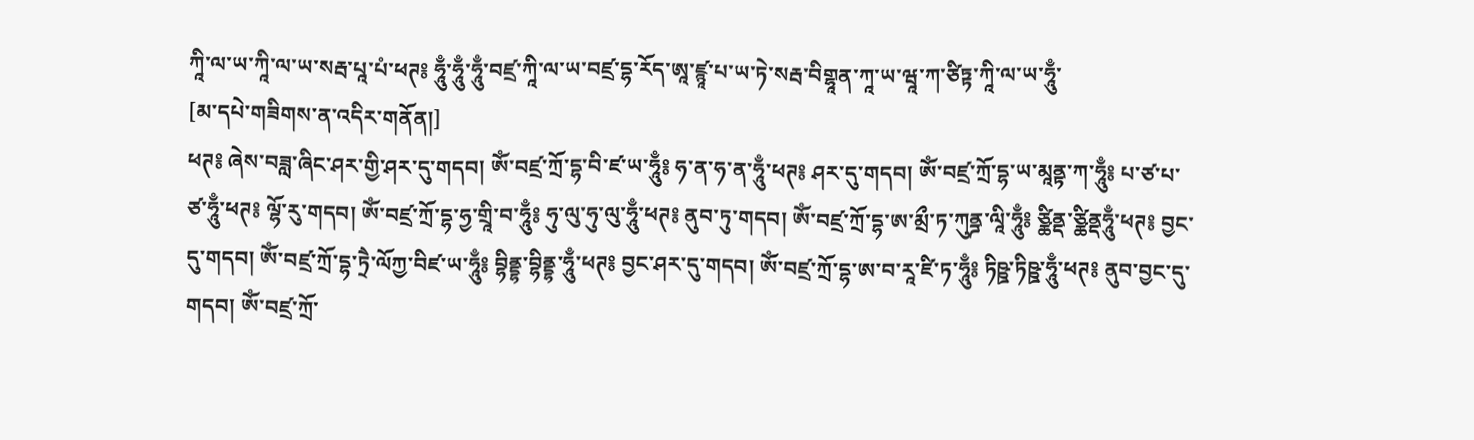ཀཱི་ལ་ཡ་ཀཱི་ལ་ཡ་སརྦ་པཱ་པཾ་ཕཊ༔ ཧཱུྃ་ཧཱུྃ་ཧཱུྃ་བཛྲ་ཀཱི་ལ་ཡ་བཛྲ་དྷ་རོད་ཨཱ་ཛྙཱ་པ་ཡ་ཏེ་སརྦ་བིགྷཱན་ཀཱ་ཡ་ཝཱ་ཀ་ཙིཏྟ་ཀཱི་ལ་ཡ་ཧཱུྃ་
[མ་དཔེ་གཟིགས་ན་འདིར་གནོན།]
ཕཊ༔ ཞེས་བཟླ་ཞིང་ཤར་གྱི་ཤར་དུ་གདབ། ཨོཾ་བཛྲ་ཀྲོ་དྷ་བི་ཛ་ཡ་ཧཱུྃ༔ ཧ་ན་ཧ་ན་ཧཱུྃ་ཕཊ༔ ཤར་དུ་གདབ། ཨོཾ་བཛྲ་ཀྲོ་དྷ་ཡ་མཱནྟ་ཀ་ཧཱུྃ༔ པ་ཙ་པ་ཙ་ཧཱུྃ་ཕཊ༔ ལྷོ་རུ་གདབ། ཨོཾ་བཛྲ་ཀྲོ་དྷ་ཧྱ་གྲཱི་བ་ཧཱུྃ༔ ཧུ་ལུ་ཧུ་ལུ་ཧཱུྃ་ཕཊ༔ ནུབ་ཏུ་གདབ། ཨོཾ་བཛྲ་ཀྲོ་དྷ་ཨ་མྲྀ་ཏ་ཀུནྜ་ལཱི་ཧཱུྃ༔ ཙྪིནྡ་ཙྪིནྡཧཱུྃ་ཕཊ༔ བྱང་དུ་གདབ། ཨོཾ་བཛྲ་ཀྲོ་དྷ་ཏྲཻ་ལོཀྱ་བིཛ་ཡ་ཧཱུྃ༔ བྷིནྡྷ་བྷིནྡྷ་ཧཱུྃ་ཕཊ༔ བྱང་ཤར་དུ་གདབ། ཨོཾ་བཛྲ་ཀྲོ་དྷ་ཨ་བ་རཱ་ཛི་ཏ་ཧཱུྃ༔ ཏིཥྛ་ཏིཥྛ་ཧཱུྃ་ཕཊ༔ ནུབ་བྱང་དུ་གདབ། ཨོཾ་བཛྲ་ཀྲོ་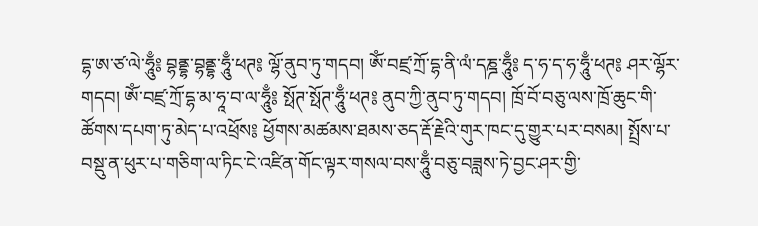དྷ་ཨ་ཙ་ལེ་ཧཱུྃ༔ བྷནྡྷ་བྷནྡྷ་ཧཱུྃ་ཕཊ༔ ལྷོ་ནུབ་ཏུ་གདབ། ཨོཾ་བཛྲ་ཀྲོ་དྷ་ནི་ལཾ་དཎྜ་ཧཱུྃ༔ ད་ཧ་ད་ཧ་ཧཱུྃ་ཕཊ༔ ཤར་ལྷོར་གདབ། ཨོཾ་བཛྲ་ཀྲོ་དྷ་མ་ཧཱ་བ་ལ་ཧཱུྃ༔ སྥོཊ་སྥོཊ་ཧཱུྃ་ཕཊ༔ ནུབ་ཀྱི་ནུབ་ཏུ་གདབ། ཁྲོ་བོ་བཅུ་ལས་ཁྲོ་ཆུང་གི་ཚོགས་དཔག་ཏུ་མེད་པ་འཕྲོས༔ ཕྱོགས་མཚམས་ཐམས་ཅད་རྡོ་རྗེའི་གུར་ཁང་དུ་གྱུར་པར་བསམ། སྤྲོས་པ་བསྡུ་ན་ཕུར་པ་གཅིག་ལ་ཏིང་ངེ་འཛིན་གོང་ལྟར་གསལ་བས་ཧཱུྃ་བཅུ་བཟླས་ཏེ་བྱང་ཤར་གྱི་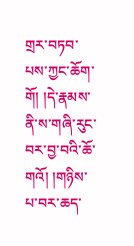གྲར་བཏབ་པས་ཀྱང་ཆོག་གོ། །དེ་རྣམས་ནི་ས་གཞི་རུང་བར་བྱ་བའི་ཆོ་གའོ། །གཉིས་པ་བར་ཆད་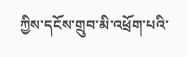ཀྱིས་དངོས་གྲུབ་མི་འཕྲོག་པའི་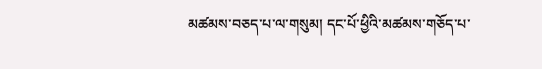མཚམས་བཅད་པ་ལ་གསུམ། དང་པོ་ཕྱིའི་མཚམས་གཅོད་པ་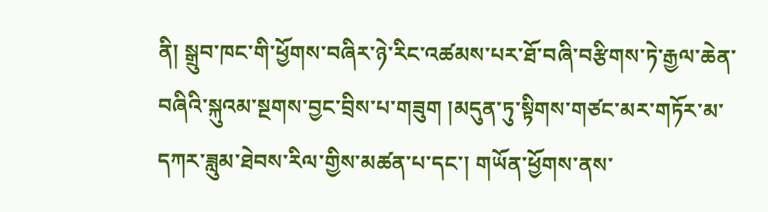ནི། སྒྲུབ་ཁང་གི་ཕྱོགས་བཞིར་ཉེ་རིང་འཚམས་པར་ཐོ་བཞི་བརྩིགས་ཏེ་རྒྱལ་ཆེན་བཞིའི་སྐུའམ་སྔགས་བྱང་བྲིས་པ་གཟུག །མདུན་ཏུ་སྟིགས་གཙང་མར་གཏོར་མ་དཀར་ཟླུམ་ཐེབས་རིལ་གྱིས་མཚན་པ་དང་། གཡོན་ཕྱོགས་ནས་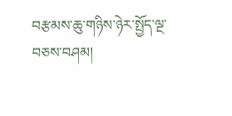བརྩམས་ཆུ་གཉིས་ཉེར་སྤྱོད་ལྔ་བཅས་བཤམ།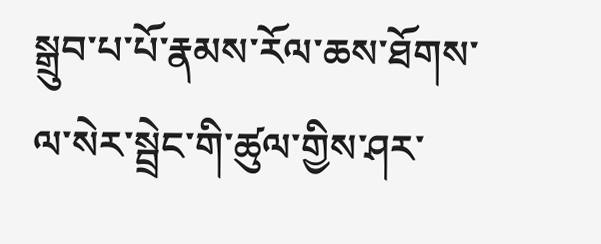སྒྲུབ་པ་པོ་རྣམས་རོལ་ཆས་ཐོགས་ལ་སེར་སྦྲེང་གི་ཚུལ་གྱིས་ཤར་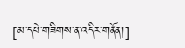[མ་དཔེ་གཟིགས་ན་འདིར་གནོན།]